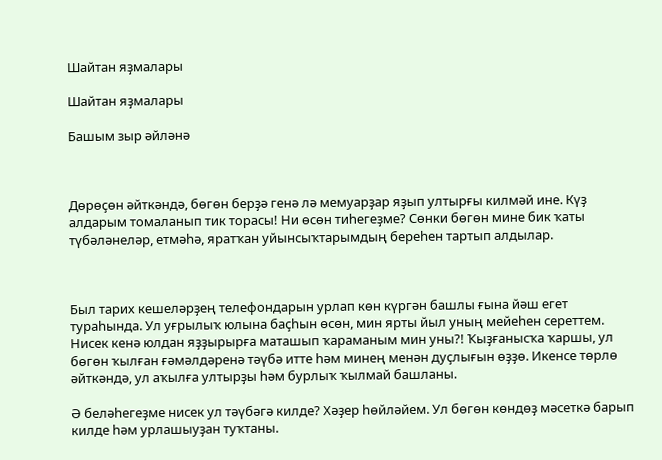Шайтан яҙмалары

Шайтан яҙмалары

Башым зыр әйләнә



Дөрөҫөн әйткәндә, бөгөн берҙә генә лә мемуарҙар яҙып ултырғы килмәй ине. Күҙ алдарым томаланып тик торасы! Ни өсөн тиһегеҙме? Сөнки бөгөн мине бик ҡаты түбәләнеләр, етмәһә, яратҡан уйынсыҡтарымдың береһен тартып алдылар.



Был тарих кешеләрҙең телефондарын урлап көн күргән башлы ғына йәш егет тураһында. Ул уғрылыҡ юлына баҫһын өсөн, мин ярты йыл уның мейеһен сереттем. Нисек кенә юлдан яҙҙырырға маташып ҡараманым мин уны?! Ҡыҙғанысҡа ҡаршы, ул бөгөн ҡылған ғәмәлдәренә тәүбә итте һәм минең менән дуҫлығын өҙҙө. Икенсе төрлө әйткәндә, ул аҡылға ултырҙы һәм бурлыҡ ҡылмай башланы.

Ә беләһегеҙме нисек ул тәүбәгә килде? Хәҙер һөйләйем. Ул бөгөн көндөҙ мәсеткә барып килде һәм урлашыуҙан туҡтаны.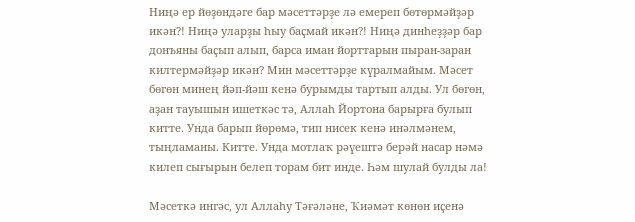Ниңә ер йөҙөндәге бар мәсеттәрҙе лә емереп бөтөрмәйҙәр икән?! Ниңә уларҙы һыу баҫмай икән?! Ниңә динһеҙҙәр бар донъяны баҫып алып, барса иман йорттарын пыран-заран килтермәйҙәр икән? Мин мәсеттәрҙе күралмайым. Мәсет бөгөн минең йәп-йәш кенә бурымды тартып алды. Ул бөгөн, аҙан тауышын ишеткәс тә, Аллаһ Йортона барырға булып китте. Унда барып йөрөмә, тип нисек кенә инәлмәнем, тыңламаны. Китте. Унда мотлаҡ рәүештә берәй насар нәмә килеп сығырын белеп торам бит инде. Һәм шулай булды ла!

Мәсеткә ингәс, ул Аллаһу Тәғәләне, Ҡиәмәт көнөн иҫенә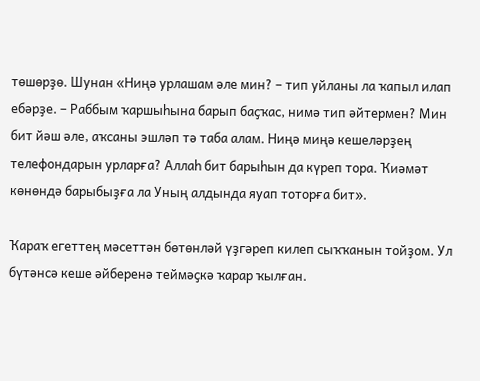төшөрҙө. Шунан «Ниңә урлашам әле мин? – тип уйланы ла ҡапыл илап ебәрҙе. – Раббым ҡаршыһына барып баҫҡас, нимә тип әйтермен? Мин бит йәш әле, аҡсаны эшләп тә таба алам. Ниңә миңә кешеләрҙең телефондарын урларға? Аллаһ бит барыһын да күреп тора. Ҡиәмәт көнөндә барыбыҙға ла Уның алдында яуап тоторға бит».

Ҡараҡ егеттең мәсеттән бөтөнләй үҙгәреп килеп сыҡҡанын тойҙом. Ул бүтәнсә кеше әйберенә теймәҫкә ҡарар ҡылған.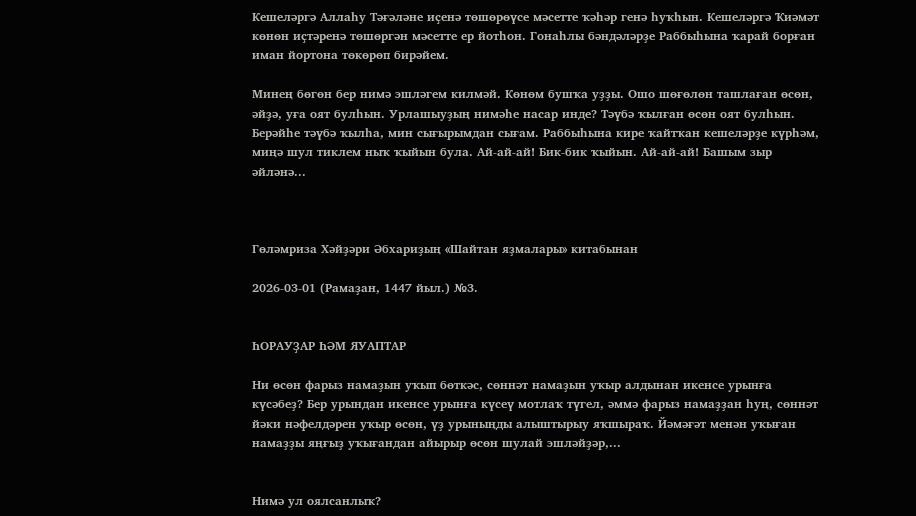Кешеләргә Аллаһу Тәғәләне иҫенә төшөрөүсе мәсетте ҡәһәр генә һуҡһын. Кешеләргә Ҡиәмәт көнөн иҫтәренә төшөргән мәсетте ер йотһон. Гонаһлы бәндәләрҙе Раббыһына ҡарай борған иман йортона төкөрөп бирәйем.

Минең бөгөн бер нимә эшләгем килмәй. Көнөм бушҡа уҙҙы. Ошо шөғөлөн ташлаған өсөн, әйҙә, уға оят булһын. Урлашыуҙың нимәһе насар инде? Тәүбә ҡылған өсөн оят булһын. Берәйһе тәүбә ҡылһа, мин сығырымдан сығам. Раббыһына кире ҡайтҡан кешеләрҙе күрһәм, миңә шул тиклем ныҡ ҡыйын була. Ай-ай-ай! Бик-бик ҡыйын. Ай-ай-ай! Башым зыр әйләнә...



Гөләмриза Хәйҙәри Әбхариҙың «Шайтан яҙмалары» китабынан

2026-03-01 (Рамаҙан, 1447 йыл.) №3.


ҺОРАУҘАР ҺӘМ ЯУАПТАР

Ни өсөн фарыз намаҙын уҡып бөткәс, сөннәт намаҙын уҡыр алдынан икенсе урынға күсәбеҙ? Бер урындан икенсе урынға күсеү мотлаҡ түгел, әммә фарыз намаҙҙан һуң, сөннәт йәки нәфелдәрен уҡыр өсөн, үҙ урыныңды алыштырыу яҡшыраҡ. Йәмәғәт менән уҡыған намаҙҙы яңғыҙ уҡығандан айырыр өсөн шулай эшләйҙәр,...


Нимә ул оялсанлыҡ?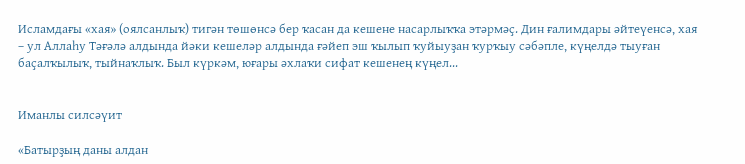Исламдағы «хая» (оялсанлыҡ) тигән төшөнсә бер ҡасан да кешене насарлыҡҡа этәрмәҫ. Дин ғалимдары әйтеүенсә, хая – ул Аллаһу Тәғәлә алдында йәки кешеләр алдында ғәйеп эш ҡылып ҡуйыуҙан ҡурҡыу сәбәпле, күңелдә тыуған баҫалҡылыҡ, тыйнаҡлыҡ. Был күркәм, юғары әхлаҡи сифат кешенең күңел...


Иманлы силсәүит

«Батырҙың даны алдан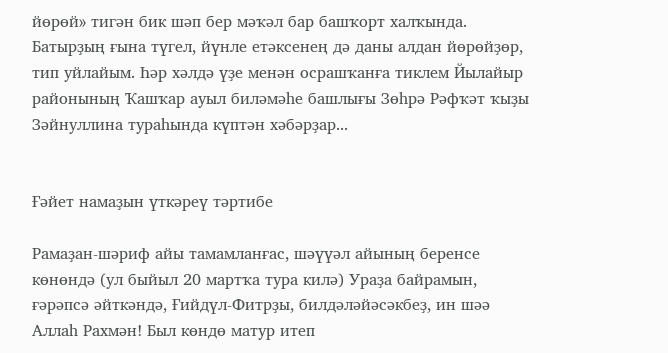йөрөй» тигән бик шәп бер мәҡәл бар башҡорт халҡында. Батырҙың ғына түгел, йүнле етәксенең дә даны алдан йөрөйҙөр, тип уйлайым. Һәр хәлдә үҙе менән осрашҡанға тиклем Йылайыр районының Ҡашҡар ауыл биләмәһе башлығы Зөһрә Рәфҡәт ҡыҙы Зәйнуллина тураһында күптән хәбәрҙар...


Ғәйет намаҙын үткәреү тәртибе

Рамаҙан-шәриф айы тамамланғас, шәүүәл айының беренсе көнөндә (ул быйыл 20 мартҡа тура килә) Ураҙа байрамын, ғәрәпсә әйткәндә, Ғийдүл-Фитрҙы, билдәләйәсәкбеҙ, ин шәә Аллаһ Рахмән! Был көндө матур итеп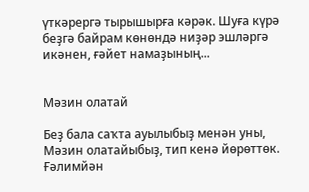үткәрергә тырышырға кәрәк. Шуға күрә беҙгә байрам көнөндә ниҙәр эшләргә икәнен, ғәйет намаҙының...


Мәзин олатай

Беҙ бала саҡта ауылыбыҙ менән уны, Мәзин олатайыбыҙ, тип кенә йөрөттөк. Ғәлимйән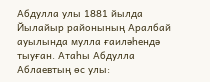Абдулла улы 1881 йылда Йылайыр районының Аралбай ауылында мулла ғаиләһендә тыуған. Атаһы Абдулла Аблаевтың өс улы: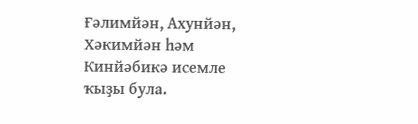Ғәлимйән, Ахунйән, Хәкимйән һәм Кинйәбикә исемле ҡыҙы була.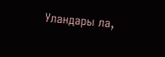Уландары ла,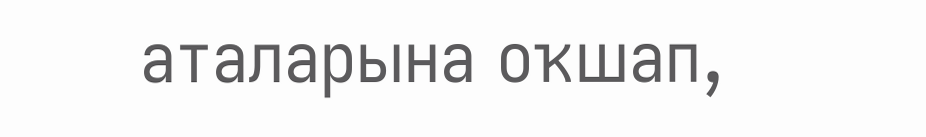аталарына оҡшап,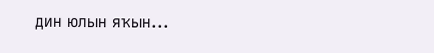дин юлын яҡын...